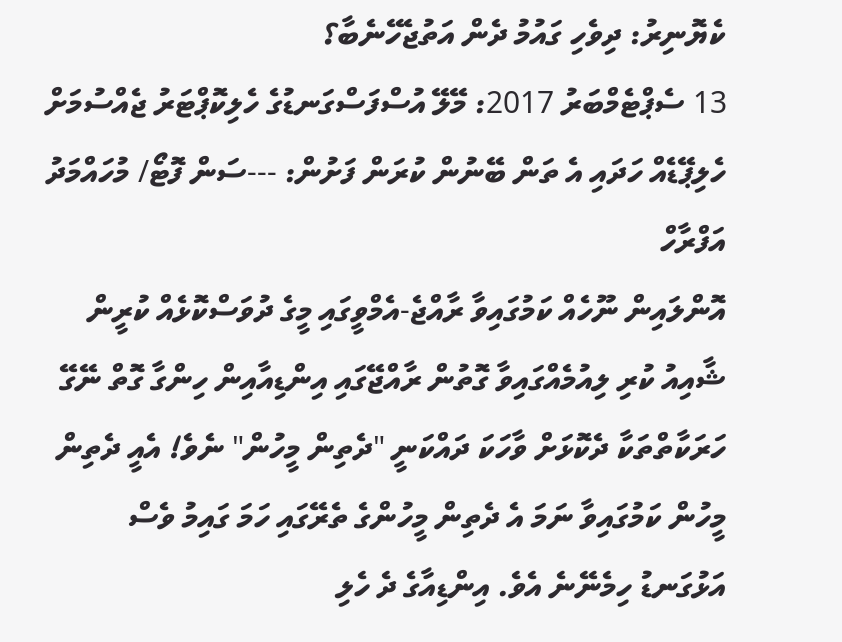ކެޔޮނިރު: ދިވެހި ގައުމު ދެން އަތުޖެހޭނެބާ؟
13 ސެޕްޓެމްބަރު 2017: މޭލޭ އުސްފަސްގަނޑުގެ ހެލިކޮޕްޓަރު ޖެއްސުމަށް ހެލިޕޭޑެއް ހަދައި އެ ތަން ބޭނުން ކުރަން ފަށުން: ---ސަން ފޮޓޯ/ މުހައްމަދު އަފްރާހް
އޮންލައިން ނޫހެއް ކަމުގައިވާ ރާއްޖެ-އެމްވީގައި މީގެ ދުވަސްކޮޅެއް ކުރީން ޝާއިއު ކުރި ލިއުމެއްގައިވާ ގޮތުން ރާއްޖޭގައި އިންޑިއާއިން ހިންގާ ގޮތް ނޭގޭ ހަރަކާތްތަކާ ދެކޮޅަށް ވާހަކަ ދައްކަނީ "ދެތިން މީހުން" ނެވެ! އެއީ ދެތިން މީހުން ކަމުގައިވާ ނަމަ އެ ދެތިން މީހުންގެ ތެރޭގައި ހަމަ ގައިމު ވެސް އަޅުގަނޑު ހިމެނޭނެ އެވެ. އިންޑިއާގެ ދެ ހެލި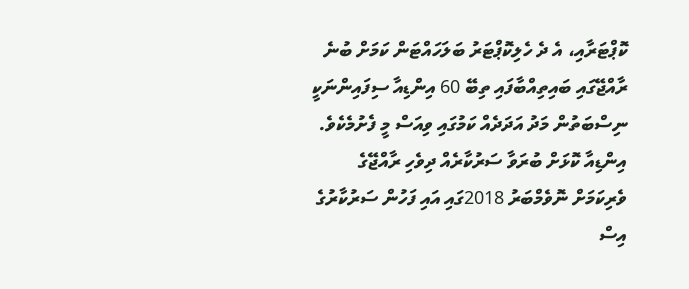ކޮޕްޓަރާއި، އެ ދެ ހެލިކޮޕްޓަރު ބަލަހައްޓަން ކަމަށް ބުނެ ރާއްޖޭގައި ބައިތިއްބާފައި ތިބޭ 60 އިންޑިއާ ސިފައިންނަކީ ނިސްބަތުން މަދު އަދަދެއް ކަމުގައި ވިއަސް މީ ފެށުމެކެވެ. އިންޑިއާ ކޮޅަށް ބުރަވާ ސަރުކާރެއް ދިވެހި ރާއްޖޭގެ ވެރިކަމަށް ނޮވެމްބަރު 2018ގައި އައި ފަހުން ސަރުކާރުގެ އިސް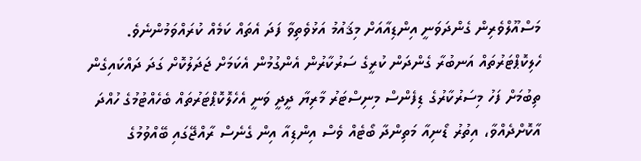މަސްއޫލްވެރިން ގެންދަވަނީ އިންޑިއާއަށް މިޤައުމު އަޅުވެތިވާ ފަދަ އެތައް ކަމެއް ކުރައްވަމުންނެވެ.
ހެލިކޮޕްޓަރުތައް އަނބުރާ ގެންދަން ކުރީގެ ސަރުކާރުން އެންގުމުން އެކަމަށް ޖަދަލުކޮށް ގަދަ ދައްކައިގެން ތިބުމަށް ފަހު މިސަރުކާރުގެ ޑިފެންސް މިނިސްޓަރު މާރިޔާ ދީދީ ވަނީ އެހެލޮކޮޕްޓަރުތައް ބެހެއްޓުމުގެ ހުއްދަ އާކޮށްދެއްވާ، އިތުރު ޑޯނިއާ މަތިންދާ ބޯޓެއް ވެސް އިންޑިއާ އިން ގެނެސް ރާއްޖޭގައި ބޭއްވުމުގެ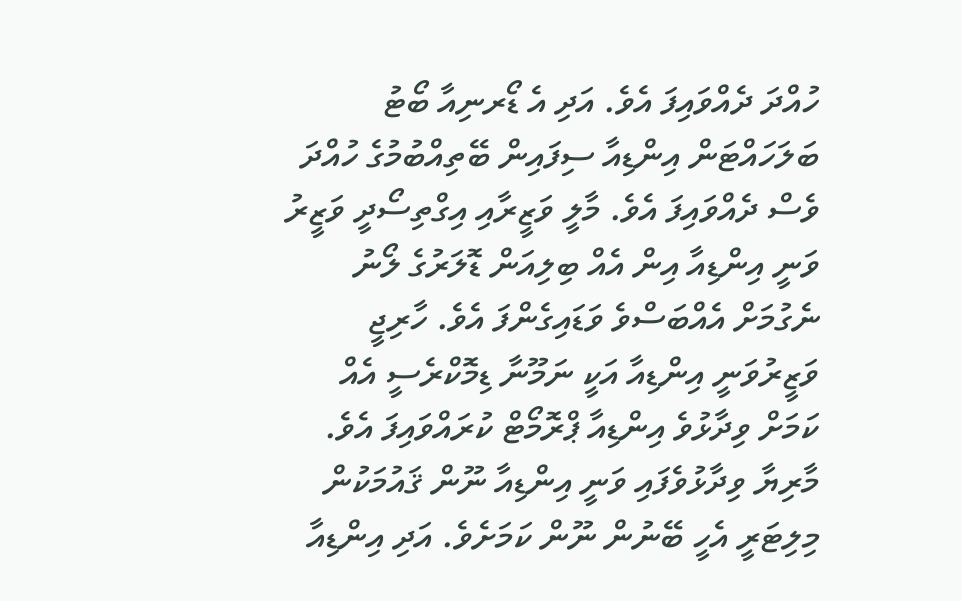ހުއްދަ ދެއްވައިފަ އެވެ. އަދި އެ ޑޯރނިއާ ބޯޓު ބަލަހައްޓަން އިންޑިއާ ސިފައިން ބޭތިއްބުމުގެ ހުއްދަ ވެސް ދެއްވައިފަ އެވެ. މާލީ ވަޒީރާއި އިގްތިސޯދީ ވަޒީރު ވަނީ އިންޑިއާ އިން އެއް ބިލިއަން ޑޮލަރުގެ ލޯނު ނެގުމަށް އެއްބަސްވެ ވަޑައިގެންފަ އެވެ. ހާރިޖީ ވަޒީރުވަނީ އިންޑިއާ އަކީ ނަމޫނާ ޑިމޮކްރެސީ އެއް ކަމަށް ވިދާޅުވެ އިންޑިއާ ޕްރޮމޯޓް ކުރައްވައިފަ އެވެ.
މާރިޔާ ވިދާޅުވެފައި ވަނީ އިންޑިއާ ނޫން ޤައުމަކުން މިލިޓަރީ އެހީ ބޭނުން ނޫން ކަމަށެވެ. އަދި އިންޑިއާ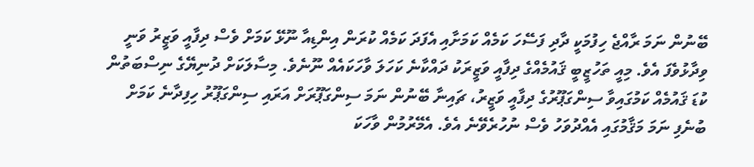ބޭނުން ނަމަ ރާއްޖެ ހިފުމަކީ ދާދި ފަސޭހަ ކަމެއް ކަމަށާއި އެފަދަ ކަމެއް ކުރަން އިންޑިއާ ނޫޅޭ ކަމަށް ވެސް ދިފާއީ ވަޒީރު ވަނީ ވިދާޅުވެފަ އެވެ. މިއީ ތަހުޒީބީ ޤައުމެއްގެ ދިފާއީ ވަޒީރަކު ދައްކާނެ ކަހަލަ ވާހަކައެއް ނޫނެވެ. މިސާލަކަށް ދުނިޔޭގެ ނިސްބަތުން ކުޑަ ޤައުމެއް ކަމުގައިވާ ސިންގަޕޫރުގެ ދިފާއީ ވަޒީރު، ޗައިނާ ބޭނުން ނަމަ ސިންގަޕޫރަށް އަރައި ސިންގަޕޫރު ހިފިދާނެ ކަމަށް ބުނެފި ނަމަ މަޤާމުގައި އެއްދުވަހު ވެސް ނުހުރެވޭނެ އެވެ. އެމޭރުމުން ވާހަކަ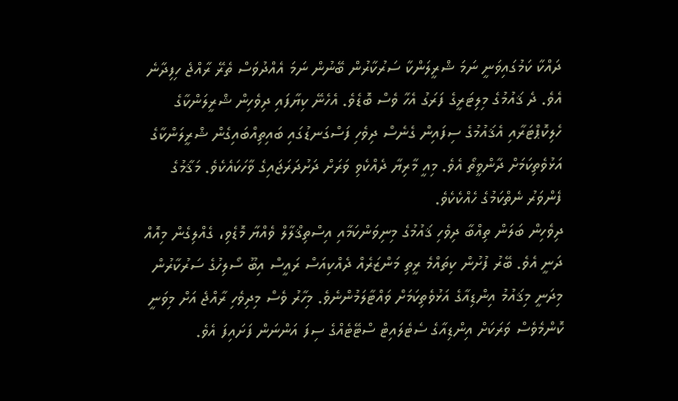ދައްކާ ކަމުގައިވަނީ ނަމަ ޝްރީލަންކާ ސަރުކާރުން ބޭނުން ނަމަ އެއްދުވަސް ތެރޭ ރާއްޖެ ހިފިދާނެ އެވެ. ދެ ޤައުމުގެ މިލިޓަރީގެ ފަރަގު އެހާ ވެސް ބޮޑެވެ. އެހެނޭ ކިޔާފައި ދިވެހިން ޝްރީލަންކާގެ ހެލިކޮޕްޓަރާއި އެޤައުމުގެ ސިފައިން ގެނެސް ދިވެހި ފަސްގަނޑުގައި ބައިތިއްބައިގެން ޝްރީލަންކާގެ އަޅުވެތިކަމަށް ދާންވީތޯ އެވެ. މިއީ މާރިޔާ ދެއްކެވި ވަރަށް ދަށުދަރަޖައިގެ ވާހަކައެކެވެ. މަޤާމުގެ ފެންވަރު ނެތްކަމުގެ ހެއްކެކެވެ.
ދިވެހިން ބަލަން ތިއްބާ ދިވެހި ޤައުމުގެ މިނިވަންކަމާއި އިސްތިޤްލާލް ވެއްޔާ މޮޑެވި، ގެއްލިގެން މިއޮއް ދަނީ އެވެ. ބޭރު ފުށުން ކިތައްމެ ރީތި މަންޒަރެއް ދެއްކިއަސް ރައީސް އިބޫ ސޯލިހުގެ ސަރުކާރުން މިދަނީ މިޤައުމު އިންޑިއާގެ އަޅުވެތިކަމަށް ވައްޓާލަމުންނެވެ. މިހާރު ވެސް މިދިވެހި ރާއްޖެ އަށް މިވަނީ ކޮންމެވެސް ވަރަކަށް އިންޑިއާގެ ސެޓެލައިޓް ސްޓޭޓެއްގެ ސިފަ އަންނަން ފަށައިފަ އެވެ.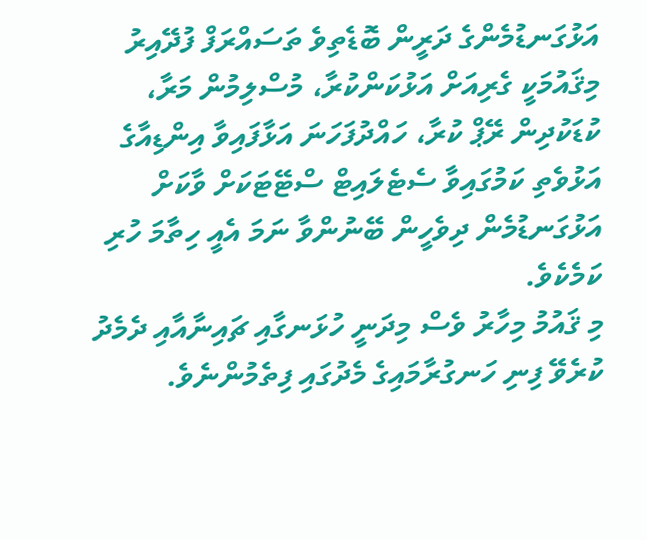އަޅުގަނޑުމެންގެ ދަރީން ބޮޑެތިވެ ތަސައްރަފް ފުދޭއިރު މިޤައުމަކީ ގެރިއަށް އަޅުކަންކުރާ، މުސްލިމުން މަރާ، ކުޑަކުދިން ރޭޕް ކުރާ، ހައްދުފަހަނަ އަޅާފައިވާ އިންޑިއާގެ އަޅުވެތި ކަމުގައިވާ ސެޓެލައިޓް ސްޓޭޓަކަށް ވާކަށް އަޅުގަނޑުމެން ދިވެހީން ބޭނުންވާ ނަމަ އެއީ ހިތާމަ ހުރި ކަމެކެވެ.
މި ޤައުމު މިހާރު ވެސް މިދަނީ ހުޅަނގާއި ޗައިނާއާއި ދެމެދު ކުރެވޭ ފިނި ހަނގުރާމައިގެ މެދުގައި ފިތެމުންނެވެ.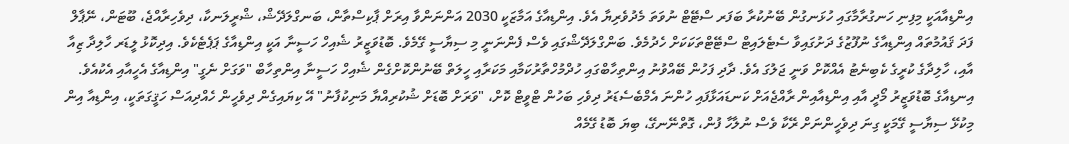އިންޑިއާއަކީ މިފިނި ހަނގުރާމާގައި ހުޅަނގުން ބޭނުކުރާ ބަފަރ ސްޓޭޓް ނުވަތަ މެދުވެރިޔާ އެވެ. އިންޑިއާގެ އަމާޒަކީ 2030 އަންނަންވާ އިރަށް ޕާކިސްތާން، ބަނގްލަދޭޝް، ޝްރީލަނކާ، ދިވެހިރާއްޖެ، ބޫޓަން، ނޭޕާލް ފަދަ ޤައުމުތައް އިންޑިއާގެ ނުފޫޒުގެ ދަށުގައިވާ ސެޓެލައިޓް ސްޓޭޓްތަކަކަށް ހެދުމެވެ. ބަންގްލަދޭޝްގައި ވެސް ފެންނަނީ މި ސިޔާސީ ގޭމެވެ. ބޮޑުވަޒީރު ޝެއިހް ހަސީނާ އަކީ އިންޑިއާގެ ޕަޕެޓެކެވެ. އިދިކޮޅު ލީޑަރ ހާލިދާ ޒިއާ އާއި، ހާލިދާގެ ކުރީގެ ކެބިނެޓު އެއްކޮށް ވަނީ ޖަލުގަ އެވެ. ދާދި ފަހުން ބޭއްވުނު އިންތިހާބްގައި ހުދްމުހްތާރުކަމާއި މަކަރާއި ހީލަތް ބޭނުންކޮށްގެން ޝެއިހް ހަސީނާ އިންތިހާބް "ވަގަށް ނެގީ" އިންޑިއާގެ އެހީއާއި އެކުއެވެ.
އިނޑިއާގެ ބޮޑުވަޒީރު މޯދީ އާއި އިންޑިއާއިން ރާއްޖެއަށް ކަނޑައަޅާފައި ހުންނަ އެމްބެސެޑަރު ދިވެހި ބަހުން ޓްވީޓް ކޮށް، "ވަރަށް ބޮޑަށް ޝުކުރިއްޔާ މަނިކުފާނު" އޭ ކިޔައިގެން ދިވެހީން ހެއްދިއަސް ހަޤީގަތަކީ، އިންޑިއާ އިން މިކުޅޭ ސިޔާސީ ގޭމަކީ ގިނަ ދިވެހީންނަށް ރޭކާ ވެސް ނުލާހާ ފުން، ގޮތްނޭނގޭ، ބިޔަ ބޮޑު ގޭމެއް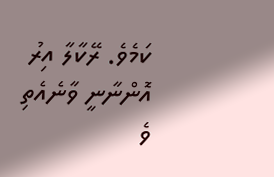ކަމެވެ. ރޭކާލާ އިރު އޮންނާނީ ވާނެއެތި ވެ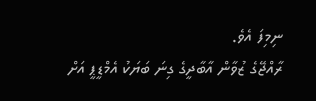ނިމިފަ އެވެ.
ރާއްޖޭގެ ޒުވާން އާބާދީގެ ގިނަ ބަޔަކު އެމްޑީޕީ އަށް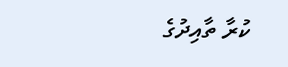ކުރާ ތާއިދުގެ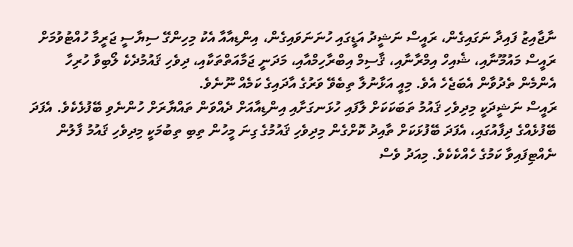ނާޖާއިޒު ފައިދާ ނަގައިގެން، ރައީސް ނަޝީދު އަޑީގައި ހުނަނަވައިގެން، އިންޑިއާއާ އެކު މިހިންގޭ ސިޔާސީ ޖަރީމާ ހުއްޓުވުމަށް ރައީސް މައުމޫނާއި، ޝެއިހް އިމްރާނާއި، ޤާސިމް އިބްރާހިމްއާއި، މަދަނީ ޖަމާއަތްތަކާއި، ދިވެހި ޤައުމުދެކެ ލޯބިވާ ހުރިހާ އެންމެން ތެދުވާން އެބަޖެހެ އެވެ. މިއީ އަޅާނުލާ ތިބެވޭ ވަރުގެ އާދައިގެ ކަމެއް ނޫނެވެ.
ރައީސް ނަޝީދަކީ މިދިވެހި ޤައުމު ތަބަކަކަށް ލާފައި ހުޅަނގަށާއި އިންޑިއާއަށް ދެއްވަން ތައްޔާރަށް ހުންނެވި ބޭފުޅެކެވެ. އެފަދަ ބޭފުޅެއްގެ ދިފާއުގައި، އެފަދަ ބޭފުޅަކަށް ތާއިދު ކޮށްގެން މިދިވެހި ޤައުމުގެ ގިނަ މީހުން ތިބި ތިބުމަކީ މިދިވެހި ޤައުމު ފާލުން ނެއްޓިފައިވާ ކަމުގެ ހެއްކެކެވެ. މިއަދު ވެސް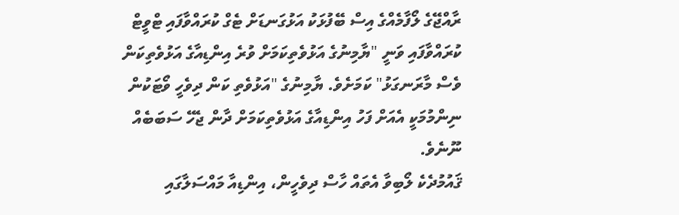ރާއްޖޭގެ ލޯފާމެއްގެ އިސް ބޭފުޅަކު އަޅުގަނޑަށް ޓެގް ކުރައްވާފައި ޓްވީޓް ކުރައްވާފައި ވަނީ "ޔާމިނުގެ އަޅުވެތިކަމަށް ވުރެ އިންޑިއާގެ އަޅުވެތިކަން ވެސް މާރަނގަޅު" ކަމަށެވެ. ޔާމިނުގެ "އަޅުވެތި ކަން ދިވެހީ ވޯޓަކުން ނިންމުމަކީ އެއަށް ފަހު އިންޑިއާގެ އަޅުވެތިކަމަށް ދާން ޖެހޭ ސަބަބެއް ނޫނެވެ.
ޤައުމުދެކެ ލޯބިވާ އެތައް ހާސް ދިވެހީން، އިންޑިއާ މައްސަލާގައި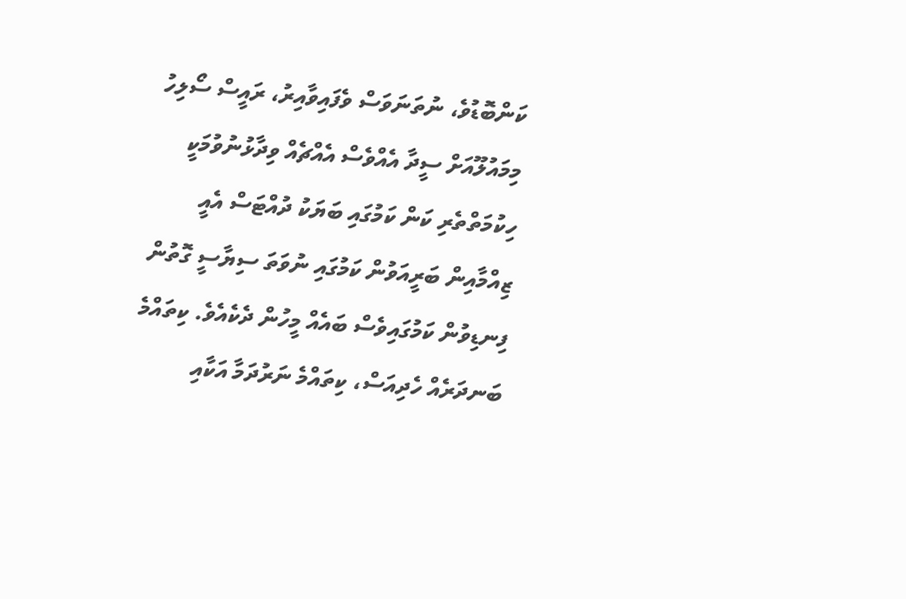ކަންބޮޑުވެ، ނުތަނަވަސް ވެފައިވާއިރު، ރައީސް ސޯލިހު މިމައުލޫއަށް ސީދާ އެއްވެސް އެއްޗެއް ވިދާޅުނުވުމަކީ ހިކުމަތްތެރި ކަން ކަމުގައި ބަޔަކު ދުއްޓަސް އެއީ ޒިއްމާއިން ބަރީއަވުން ކަމުގައި ނުވަތަ ސިޔާސީ ގޮތުން ފިނޑިވުން ކަމުގައިވެސް ބައެއް މީހުން ދެކެއެވެ. ކިތައްމެ ބަނދަރެއް ހެދިއަސް، ކިތައްމެ ނަރުދަމާ އަކާއި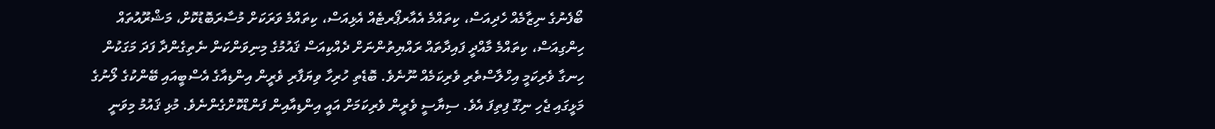ބޯފެނުގެ ނިޒާމެއް ހެދިއަސް، ކިތައްމެ އެއާރޕޯރޓެއް އެޅިއަސް، ކިތައްމެ ވަރަކަށް މުސާރަބޮޑުކޮށް، މަޝްރޫއުތައް ހިންގިއަސް، ކިތައްމެ މާއްދީ ފައިދާތައް ރައްޔިތުންނަށް ދެއްކިއަސް ޤައުމުގެ މިނިވަންކަން ނެތިގެންދާ ފަދަ މަގަކުން ހިނގާ ވެރިކަމީ އިހްލާސްތެރި ވެރިކަމެއް ނޫނެވެ. ބޮޑެތި ހުރިހާ ވިޔަފާރި ވެރީން އިންޑިއާގެ އެސްބީއައި ބޭންކުގެ ލޯނުގެ މަޅީގައި ޖެހި ނިގޫ ފިތިފަ އެވެ. ސިޔާސީ ވެރީން ވެރިކަމަށް އައީ އިންޑިއާއިން ފަންޑްކޮށްގެންނެވެ. މުޅި ޤައުމު މިވަނީ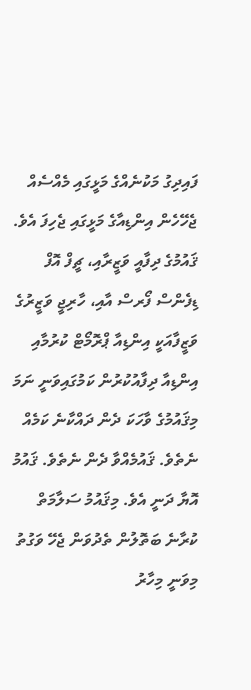ފައިދިގު މަކުނެއްގެ މަޅީގައި މެއްސެއް ޖެހޭހެން އިންޑިއާގެ މަޅީގައި ޖެހިފަ އެވެ.
ޤައުމުގެ ދިފާއީ ވަޒީރާއި، ޗީފް އޮފް ޑިފެންސް ފޯރސް އާއި، ހާރިޖީ ވަޒީރުގެ ވަޒީފާއަކީ އިންޑިއާ ޕްރޮމޯޓް ކުރުމާއި އިންޑިއާ ދިފާއުކުރުން ކަމުގައިވަނީ ނަމަ މިޤައުމުގެ ވާހަކަ ދެން ދައްކާނެ ކަމެއް ނެތެވެ. ޤައުމެއްވާ ދެން ނެތެވެ. ޤައުމު އޮޔާ ދަނީ އެވެ. މިޤައުމު ސަލާމަތް ކުރާނެ ބަތޮލުން ތެދުވަން ޖެހޭ ވަގުތު މިވަނީ މިހާރު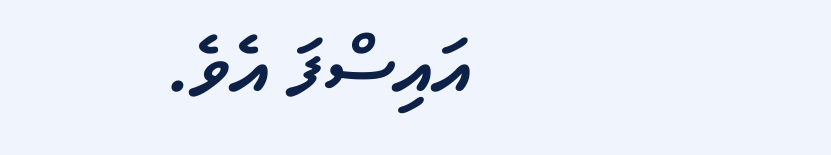އައިސްފަ އެވެ.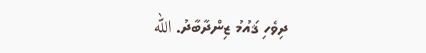ދިވެހި ޤައުމު ޒިންދާބާދު. الله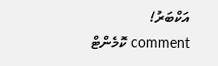އަކްބަރު!
comment ކޮމެންޓް